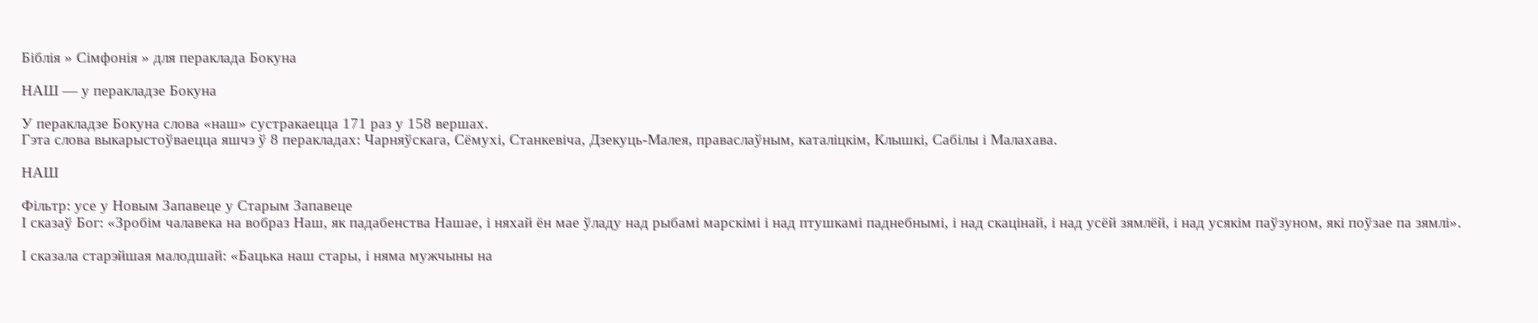Біблія » Сімфонія » для пераклада Бокуна

НАШ — у перакладзе Бокуна

У перакладзе Бокуна слова «наш» сустракаецца 171 раз у 158 вершах.
Гэта слова выкарыстоўваецца яшчэ ў 8 перакладах: Чарняўскага, Сёмухі, Станкевіча, Дзекуць-Малея, праваслаўным, каталіцкім, Клышкi, Сабілы і Малахава.

НАШ

Фільтр: усе у Новым Запавеце у Старым Запавеце
І сказаў Бог: «Зробім чалавека на вобраз Наш, як падабенства Нашае, і няхай ён мае ўладу над рыбамі марскімі і над птушкамі паднебнымі, і над скацінай, і над усёй зямлёй, і над усякім паўзуном, які поўзае па зямлі».

І сказала старэйшая малодшай: «Бацька наш стары, і няма мужчыны на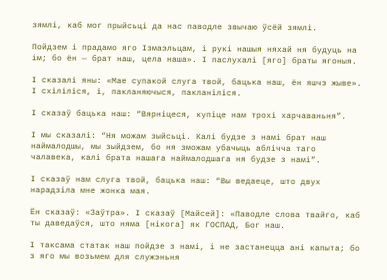зямлі, каб мог прыйсьці да нас паводле звычаю ўсёй зямлі.

Пойдзем і прадамо яго Ізмаэльцам, і рукі нашыя няхай ня будуць на ім; бо ён — брат наш, цела наша». І паслухалі [яго] браты ягоныя.

І сказалі яны: «Мае супакой слуга твой, бацька наш, ён яшчэ жыве». І схіліліся, і, пакланяючыся, пакланіліся.

І сказаў бацька наш: “Вярніцеся, купіце нам трохі харчаваньня”.

І мы сказалі: “Ня можам зыйсьці. Калі будзе з намі брат наш наймалодшы, мы зыйдзем, бо ня зможам убачыць аблічча таго чалавека, калі брата нашага наймалодшага ня будзе з намі”.

І сказаў нам слуга твой, бацька наш: “Вы ведаеце, што двух нарадзіла мне жонка мая.

Ён сказаў: «Заўтра». І сказаў [Майсей]: «Паводле слова твайго, каб ты даведаўся, што няма [нікога] як ГОСПАД, Бог наш.

І таксама статак наш пойдзе з намі, і не застанецца ані капыта; бо з яго мы возьмем для служэньня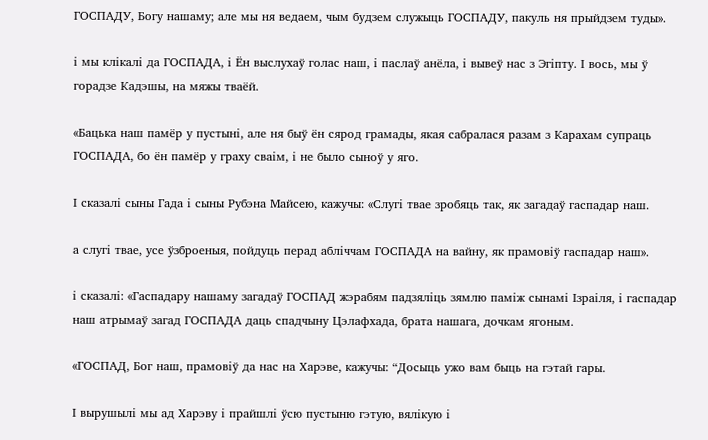ГОСПАДУ, Богу нашаму; але мы ня ведаем, чым будзем служыць ГОСПАДУ, пакуль ня прыйдзем туды».

і мы клікалі да ГОСПАДА, і Ён выслухаў голас наш, і паслаў анёла, і вывеў нас з Эгіпту. І вось, мы ў горадзе Кадэшы, на мяжы тваёй.

«Бацька наш памёр у пустыні, але ня быў ён сярод грамады, якая сабралася разам з Карахам супраць ГОСПАДА, бо ён памёр у граху сваім, і не было сыноў у яго.

І сказалі сыны Гада і сыны Рубэна Майсею, кажучы: «Слугі твае зробяць так, як загадаў гаспадар наш.

а слугі твае, усе ўзброеныя, пойдуць перад абліччам ГОСПАДА на вайну, як прамовіў гаспадар наш».

і сказалі: «Гаспадару нашаму загадаў ГОСПАД жэрабям падзяліць зямлю паміж сынамі Ізраіля, і гаспадар наш атрымаў загад ГОСПАДА даць спадчыну Цэлафхада, брата нашага, дочкам ягоным.

«ГОСПАД, Бог наш, прамовіў да нас на Харэве, кажучы: “Досыць ужо вам быць на гэтай гары.

І вырушылі мы ад Харэву і прайшлі ўсю пустыню гэтую, вялікую і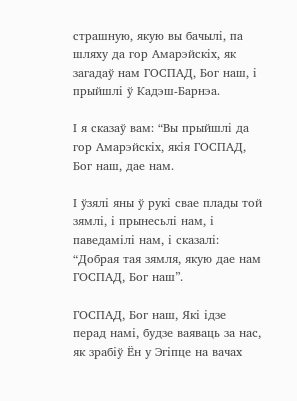страшную, якую вы бачылі, па шляху да гор Амарэйскіх, як загадаў нам ГОСПАД, Бог наш, і прыйшлі ў Кадэш-Барнэа.

І я сказаў вам: “Вы прыйшлі да гор Амарэйскіх, якія ГОСПАД, Бог наш, дае нам.

І ўзялі яны ў рукі свае плады той зямлі, і прынесьлі нам, і паведамілі нам, і сказалі: “Добрая тая зямля, якую дае нам ГОСПАД, Бог наш”.

ГОСПАД, Бог наш, Які ідзе перад намі, будзе ваяваць за нас, як зрабіў Ён у Эгіпце на вачах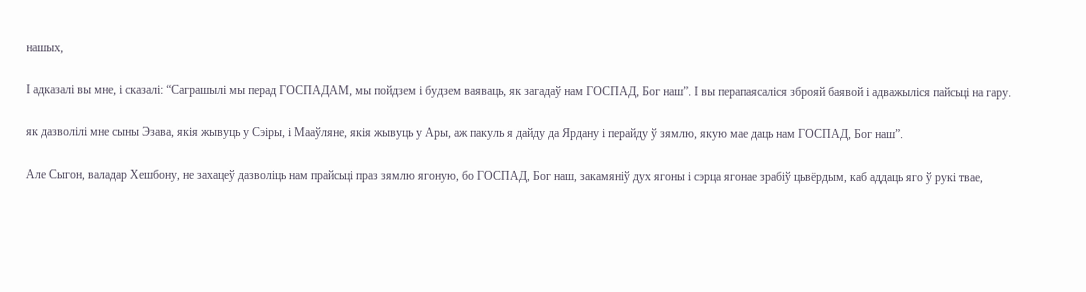нашых,

І адказалі вы мне, і сказалі: “Саграшылі мы перад ГОСПАДАМ, мы пойдзем і будзем ваяваць, як загадаў нам ГОСПАД, Бог наш”. І вы перапаясаліся зброяй баявой і адважыліся пайсьці на гару.

як дазволілі мне сыны Эзава, якія жывуць у Сэіры, і Мааўляне, якія жывуць у Ары, аж пакуль я дайду да Ярдану і перайду ў зямлю, якую мае даць нам ГОСПАД, Бог наш”.

Але Сыгон, валадар Хешбону, не захацеў дазволіць нам прайсьці праз зямлю ягоную, бо ГОСПАД, Бог наш, закамяніў дух ягоны і сэрца ягонае зрабіў цьвёрдым, каб аддаць яго ў рукі твае,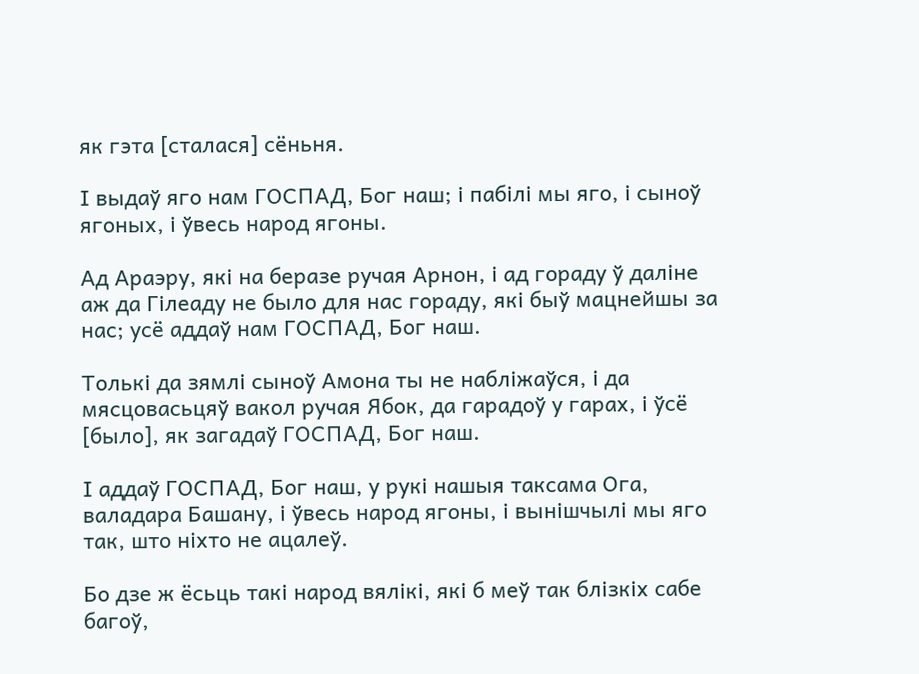як гэта [сталася] сёньня.

І выдаў яго нам ГОСПАД, Бог наш; і пабілі мы яго, і сыноў ягоных, і ўвесь народ ягоны.

Ад Араэру, які на беразе ручая Арнон, і ад гораду ў даліне аж да Гілеаду не было для нас гораду, які быў мацнейшы за нас; усё аддаў нам ГОСПАД, Бог наш.

Толькі да зямлі сыноў Амона ты не набліжаўся, і да мясцовасьцяў вакол ручая Ябок, да гарадоў у гарах, і ўсё [было], як загадаў ГОСПАД, Бог наш.

І аддаў ГОСПАД, Бог наш, у рукі нашыя таксама Ога, валадара Башану, і ўвесь народ ягоны, і вынішчылі мы яго так, што ніхто не ацалеў.

Бо дзе ж ёсьць такі народ вялікі, які б меў так блізкіх сабе багоў,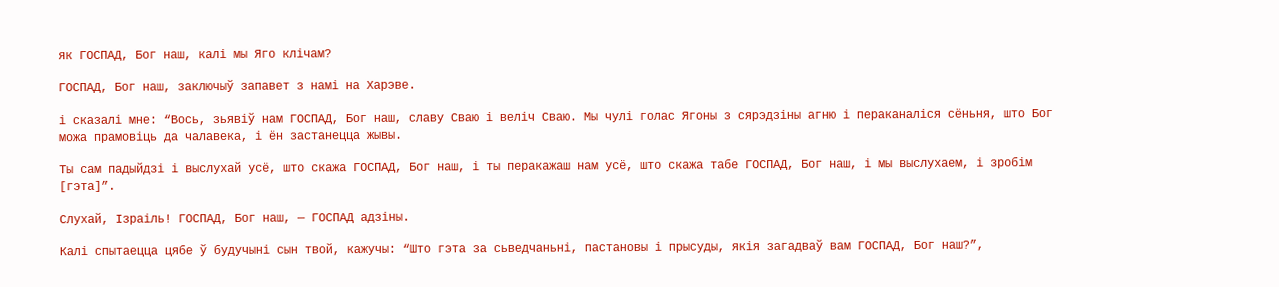як ГОСПАД, Бог наш, калі мы Яго клічам?

ГОСПАД, Бог наш, заключыў запавет з намі на Харэве.

і сказалі мне: “Вось, зьявіў нам ГОСПАД, Бог наш, славу Сваю і веліч Сваю. Мы чулі голас Ягоны з сярэдзіны агню і пераканаліся сёньня, што Бог можа прамовіць да чалавека, і ён застанецца жывы.

Ты сам падыйдзі і выслухай усё, што скажа ГОСПАД, Бог наш, і ты перакажаш нам усё, што скажа табе ГОСПАД, Бог наш, і мы выслухаем, і зробім [гэта]”.

Слухай, Ізраіль! ГОСПАД, Бог наш, — ГОСПАД адзіны.

Калі спытаецца цябе ў будучыні сын твой, кажучы: “Што гэта за сьведчаньні, пастановы і прысуды, якія загадваў вам ГОСПАД, Бог наш?”,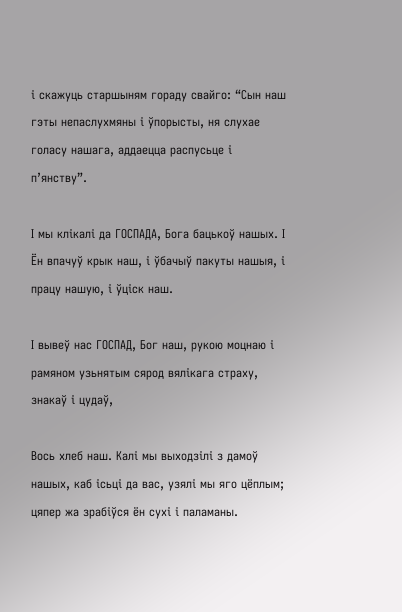і скажуць старшыням гораду свайго: “Сын наш гэты непаслухмяны і ўпорысты, ня слухае голасу нашага, аддаецца распусьце і п’янству”.

І мы клікалі да ГОСПАДА, Бога бацькоў нашых. І Ён впачуў крык наш, і ўбачыў пакуты нашыя, і працу нашую, і ўціск наш.

І вывеў нас ГОСПАД, Бог наш, рукою моцнаю і рамяном узьнятым сярод вялікага страху, знакаў і цудаў,

Вось хлеб наш. Калі мы выходзілі з дамоў нашых, каб ісьці да вас, узялі мы яго цёплым; цяпер жа зрабіўся ён сухі і паламаны.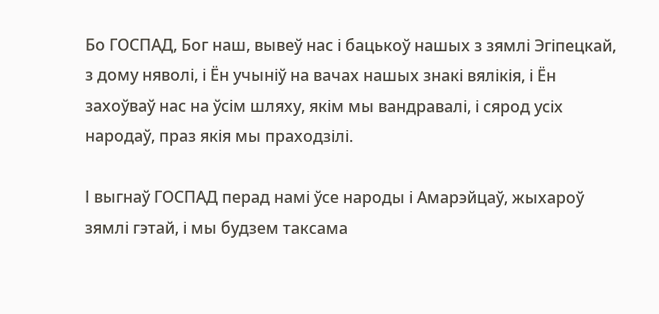Бо ГОСПАД, Бог наш, вывеў нас і бацькоў нашых з зямлі Эгіпецкай, з дому няволі, і Ён учыніў на вачах нашых знакі вялікія, і Ён захоўваў нас на ўсім шляху, якім мы вандравалі, і сярод усіх народаў, праз якія мы праходзілі.

І выгнаў ГОСПАД перад намі ўсе народы і Амарэйцаў, жыхароў зямлі гэтай, і мы будзем таксама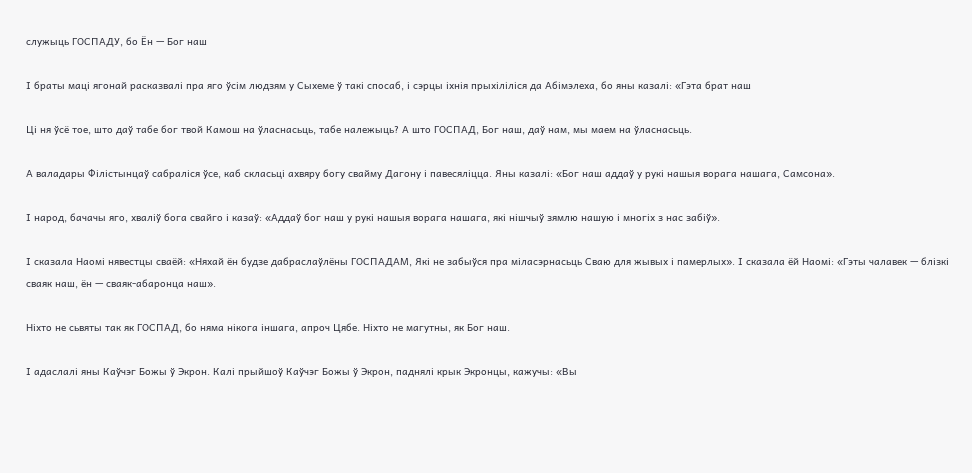служыць ГОСПАДУ, бо Ён — Бог наш

І браты маці ягонай расказвалі пра яго ўсім людзям у Сыхеме ў такі спосаб, і сэрцы іхнія прыхіліліся да Абімэлеха, бо яны казалі: «Гэта брат наш

Ці ня ўсё тое, што даў табе бог твой Камош на ўласнасьць, табе належыць? А што ГОСПАД, Бог наш, даў нам, мы маем на ўласнасьць.

А валадары Філістынцаў сабраліся ўсе, каб скласьці ахвяру богу свайму Дагону і павесяліцца. Яны казалі: «Бог наш аддаў у рукі нашыя ворага нашага, Самсона».

І народ, бачачы яго, хваліў бога свайго і казаў: «Аддаў бог наш у рукі нашыя ворага нашага, які нішчыў зямлю нашую і многіх з нас забіў».

І сказала Наомі нявестцы сваёй: «Няхай ён будзе дабраслаўлёны ГОСПАДАМ, Які не забыўся пра міласэрнасьць Сваю для жывых і памерлых». І сказала ёй Наомі: «Гэты чалавек — блізкі сваяк наш, ён — сваяк-абаронца наш».

Ніхто не сьвяты так як ГОСПАД, бо няма нікога іншага, апроч Цябе. Ніхто не магутны, як Бог наш.

І адаслалі яны Каўчэг Божы ў Экрон. Калі прыйшоў Каўчэг Божы ў Экрон, паднялі крык Экронцы, кажучы: «Вы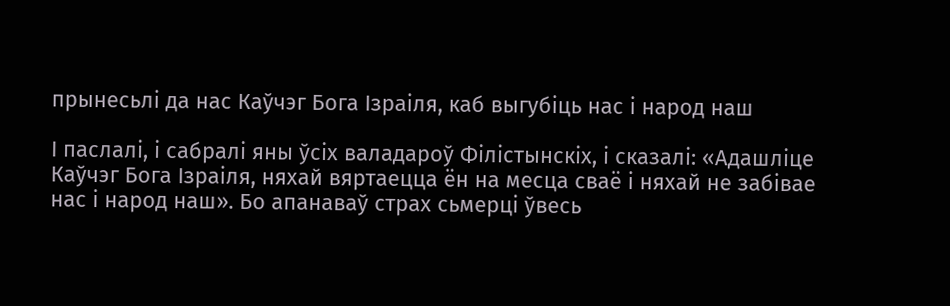прынесьлі да нас Каўчэг Бога Ізраіля, каб выгубіць нас і народ наш

І паслалі, і сабралі яны ўсіх валадароў Філістынскіх, і сказалі: «Адашліце Каўчэг Бога Ізраіля, няхай вяртаецца ён на месца сваё і няхай не забівае нас і народ наш». Бо апанаваў страх сьмерці ўвесь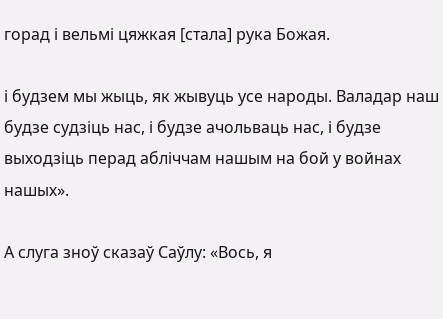горад і вельмі цяжкая [стала] рука Божая.

і будзем мы жыць, як жывуць усе народы. Валадар наш будзе судзіць нас, і будзе ачольваць нас, і будзе выходзіць перад абліччам нашым на бой у войнах нашых».

А слуга зноў сказаў Саўлу: «Вось, я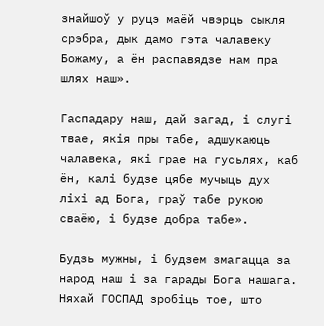знайшоў у руцэ маёй чвэрць сыкля срэбра, дык дамо гэта чалавеку Божаму, а ён распавядзе нам пра шлях наш».

Гаспадару наш, дай загад, і слугі твае, якія пры табе, адшукаюць чалавека, які грае на гусьлях, каб ён, калі будзе цябе мучыць дух ліхі ад Бога, граў табе рукою сваёю, і будзе добра табе».

Будзь мужны, і будзем змагацца за народ наш і за гарады Бога нашага. Няхай ГОСПАД зробіць тое, што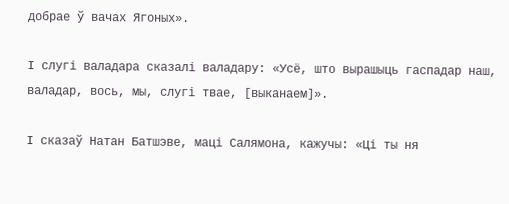добрае ў вачах Ягоных».

І слугі валадара сказалі валадару: «Усё, што вырашыць гаспадар наш, валадар, вось, мы, слугі твае, [выканаем]».

І сказаў Натан Батшэве, маці Салямона, кажучы: «Ці ты ня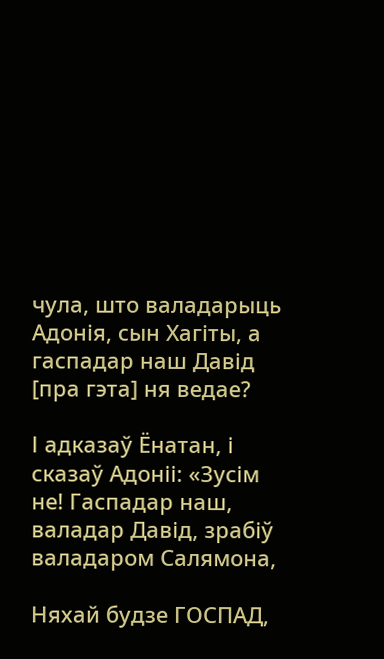чула, што валадарыць Адонія, сын Хагіты, а гаспадар наш Давід [пра гэта] ня ведае?

І адказаў Ёнатан, і сказаў Адоніі: «Зусім не! Гаспадар наш, валадар Давід, зрабіў валадаром Салямона,

Няхай будзе ГОСПАД,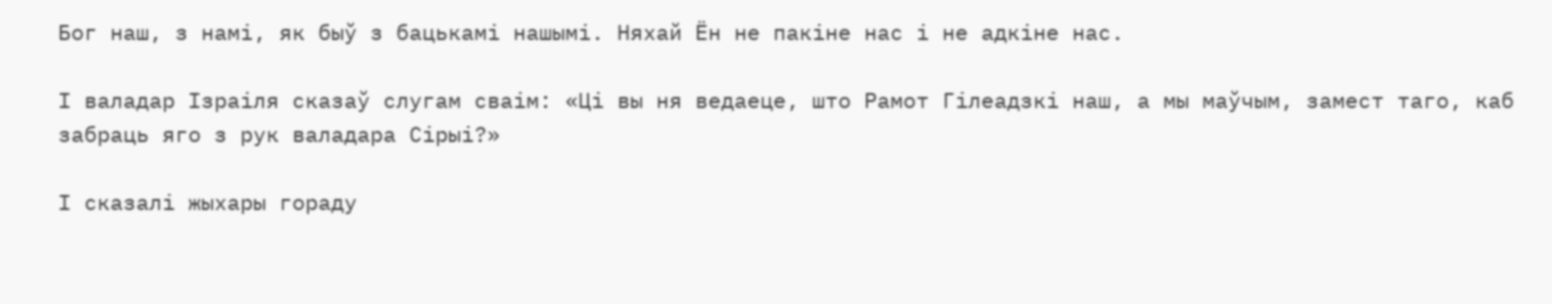Бог наш, з намі, як быў з бацькамі нашымі. Няхай Ён не пакіне нас і не адкіне нас.

І валадар Ізраіля сказаў слугам сваім: «Ці вы ня ведаеце, што Рамот Гілеадзкі наш, а мы маўчым, замест таго, каб забраць яго з рук валадара Сірыі?»

І сказалі жыхары гораду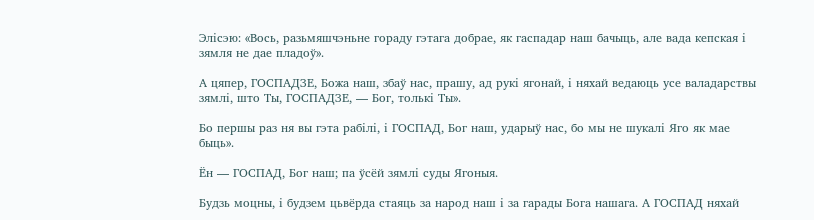Элісэю: «Вось, разьмяшчэньне гораду гэтага добрае, як гаспадар наш бачыць, але вада кепская і зямля не дае пладоў».

А цяпер, ГОСПАДЗЕ, Божа наш, збаў нас, прашу, ад рукі ягонай, і няхай ведаюць усе валадарствы зямлі, што Ты, ГОСПАДЗЕ, — Бог, толькі Ты».

Бо першы раз ня вы гэта рабілі, і ГОСПАД, Бог наш, ударыў нас, бо мы не шукалі Яго як мае быць».

Ён — ГОСПАД, Бог наш; па ўсёй зямлі суды Ягоныя.

Будзь моцны, і будзем цьвёрда стаяць за народ наш і за гарады Бога нашага. А ГОСПАД няхай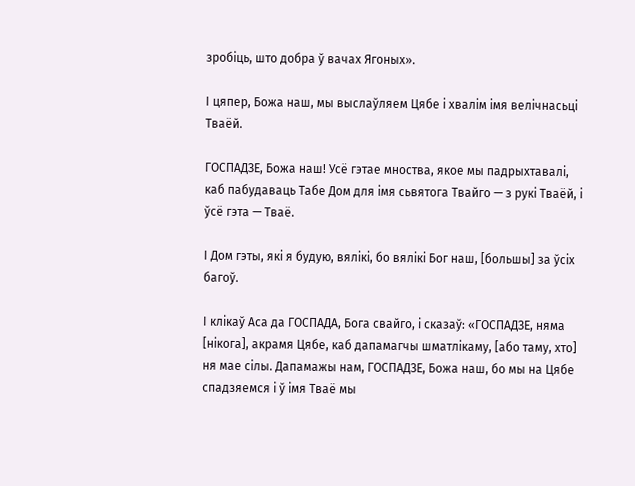зробіць, што добра ў вачах Ягоных».

І цяпер, Божа наш, мы выслаўляем Цябе і хвалім імя велічнасьці Тваёй.

ГОСПАДЗЕ, Божа наш! Усё гэтае мноства, якое мы падрыхтавалі, каб пабудаваць Табе Дом для імя сьвятога Твайго — з рукі Тваёй, і ўсё гэта — Тваё.

І Дом гэты, які я будую, вялікі, бо вялікі Бог наш, [большы] за ўсіх багоў.

І клікаў Аса да ГОСПАДА, Бога свайго, і сказаў: «ГОСПАДЗЕ, няма [нікога], акрамя Цябе, каб дапамагчы шматлікаму, [або таму, хто] ня мае сілы. Дапамажы нам, ГОСПАДЗЕ, Божа наш, бо мы на Цябе спадзяемся і ў імя Тваё мы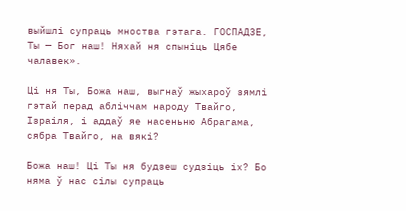выйшлі супраць мноства гэтага. ГОСПАДЗЕ, Ты — Бог наш! Няхай ня спыніць Цябе чалавек».

Ці ня Ты, Божа наш, выгнаў жыхароў зямлі гэтай перад абліччам народу Твайго, Ізраіля, і аддаў яе насеньню Абрагама, сябра Твайго, на вякі?

Божа наш! Ці Ты ня будзеш судзіць іх? Бо няма ў нас сілы супраць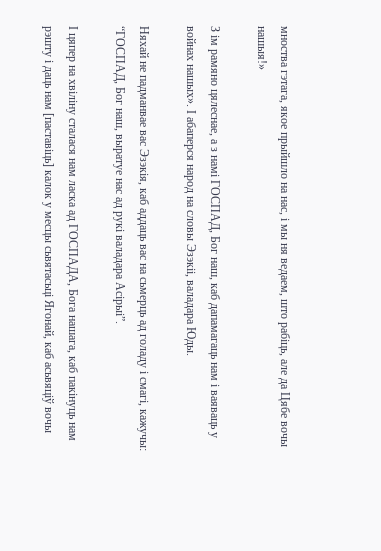мноства гэтага, якое прыйшло на нас, і мы ня ведаем, што рабіць, але да Цябе вочы нашыя!»

З ім рамяно цялеснае, а з намі ГОСПАД, Бог наш, каб дапамагаць нам і ваяваць у войнах нашых». І абаперся народ на словы Эзэкіі, валадара Юды.

Няхай не падманвае вас Эзэкія, каб аддаць вас на сьмерць ад голаду і смагі, кажучы: “ГОСПАД, Бог наш, выратуе нас ад рукі валадара Асірыі”.

І цяпер на хвіліну сталася нам ласка ад ГОСПАДА, Бога нашага, каб пакінуць нам рэшту і даць нам [паставіць] калок у месцы сьвятасьці Ягонай, каб асьвяціў вочы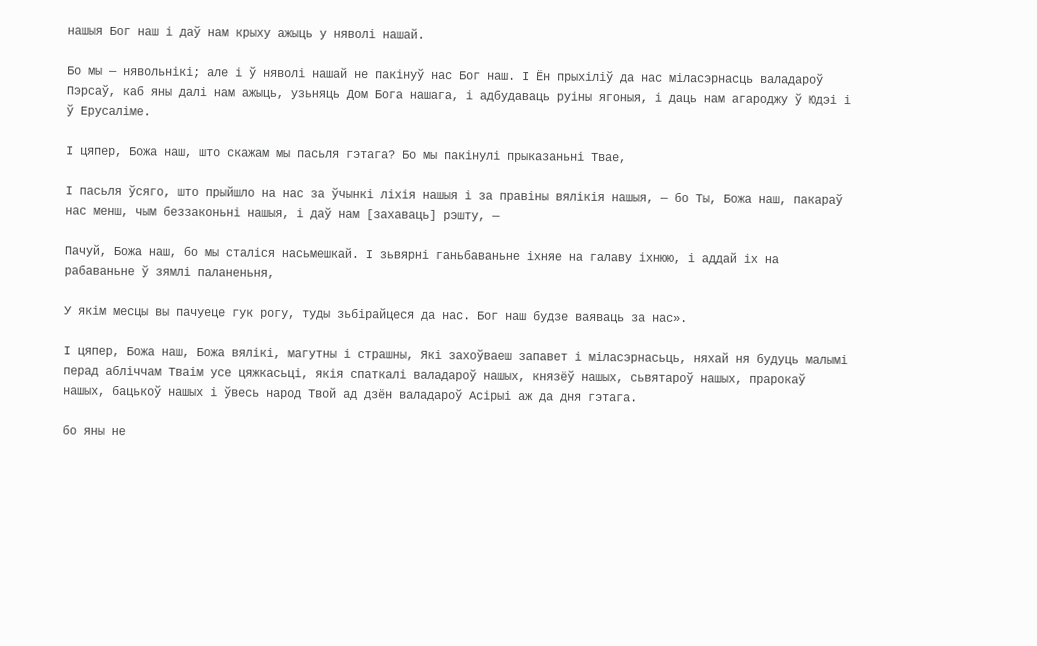нашыя Бог наш і даў нам крыху ажыць у няволі нашай.

Бо мы — нявольнікі; але і ў няволі нашай не пакінуў нас Бог наш. І Ён прыхіліў да нас міласэрнасць валадароў Пэрсаў, каб яны далі нам ажыць, узьняць Дом Бога нашага, і адбудаваць руіны ягоныя, і даць нам агароджу ў Юдэі і ў Ерусаліме.

І цяпер, Божа наш, што скажам мы пасьля гэтага? Бо мы пакінулі прыказаньні Твае,

І пасьля ўсяго, што прыйшло на нас за ўчынкі ліхія нашыя і за правіны вялікія нашыя, — бо Ты, Божа наш, пакараў нас менш, чым беззаконьні нашыя, і даў нам [захаваць] рэшту, —

Пачуй, Божа наш, бо мы сталіся насьмешкай. І зьвярні ганьбаваньне іхняе на галаву іхнюю, і аддай іх на рабаваньне ў зямлі паланеньня,

У якім месцы вы пачуеце гук рогу, туды зьбірайцеся да нас. Бог наш будзе ваяваць за нас».

І цяпер, Божа наш, Божа вялікі, магутны і страшны, Які захоўваеш запавет і міласэрнасьць, няхай ня будуць малымі перад абліччам Тваім усе цяжкасьці, якія спаткалі валадароў нашых, князёў нашых, сьвятароў нашых, прарокаў нашых, бацькоў нашых і ўвесь народ Твой ад дзён валадароў Асірыі аж да дня гэтага.

бо яны не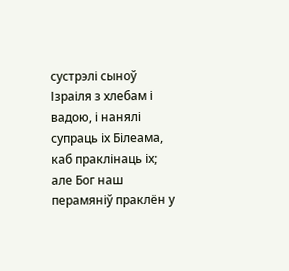сустрэлі сыноў Ізраіля з хлебам і вадою, і нанялі супраць іх Білеама, каб праклінаць іх; але Бог наш перамяніў праклён у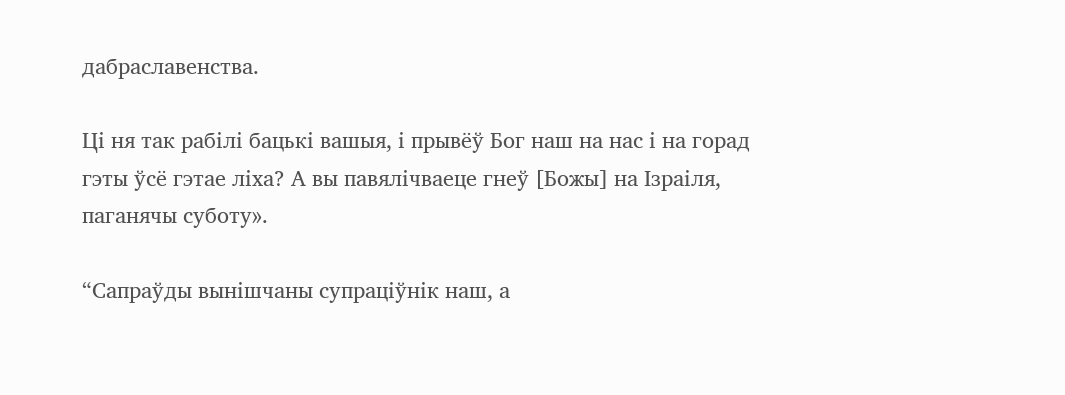дабраславенства.

Ці ня так рабілі бацькі вашыя, і прывёў Бог наш на нас і на горад гэты ўсё гэтае ліха? А вы павялічваеце гнеў [Божы] на Ізраіля, паганячы суботу».

“Сапраўды вынішчаны супраціўнік наш, а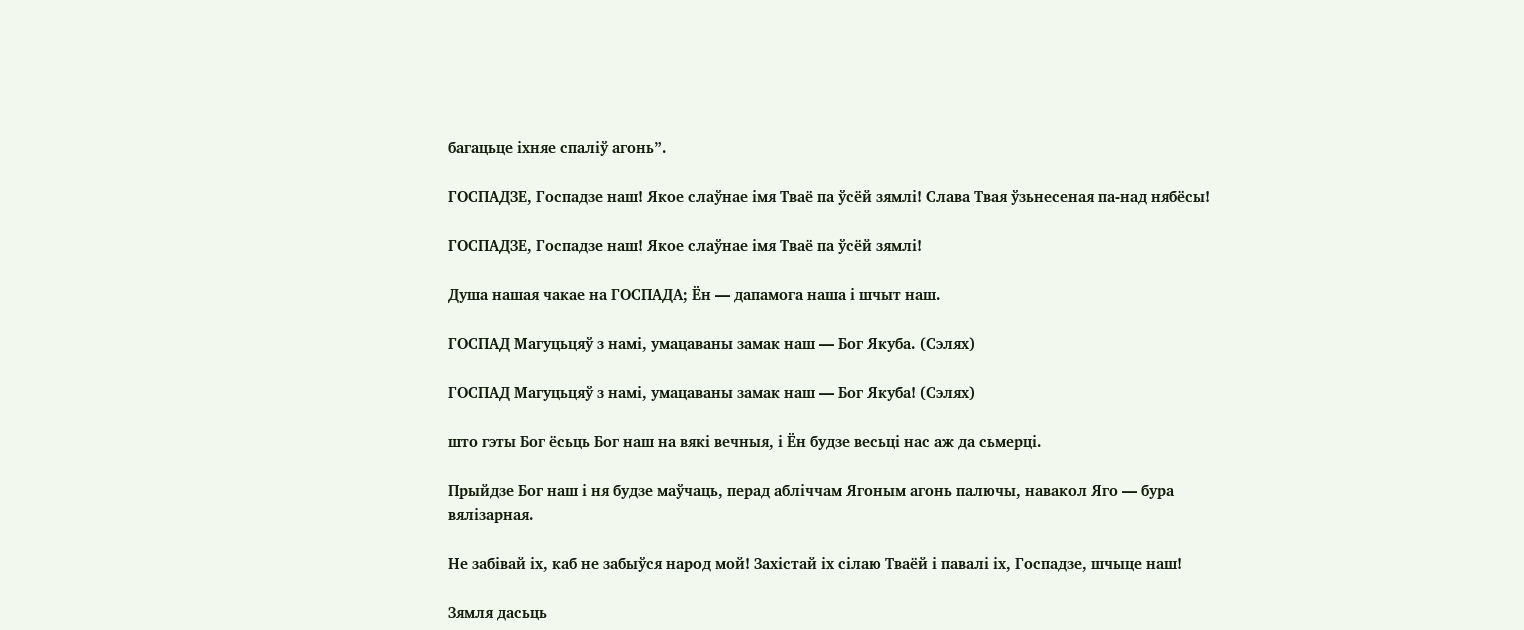багацьце іхняе спаліў агонь”.

ГОСПАДЗЕ, Госпадзе наш! Якое слаўнае імя Тваё па ўсёй зямлі! Слава Твая ўзьнесеная па-над нябёсы!

ГОСПАДЗЕ, Госпадзе наш! Якое слаўнае імя Тваё па ўсёй зямлі!

Душа нашая чакае на ГОСПАДА; Ён — дапамога наша і шчыт наш.

ГОСПАД Магуцьцяў з намі, умацаваны замак наш — Бог Якуба. (Сэлях)

ГОСПАД Магуцьцяў з намі, умацаваны замак наш — Бог Якуба! (Сэлях)

што гэты Бог ёсьць Бог наш на вякі вечныя, і Ён будзе весьці нас аж да сьмерці.

Прыйдзе Бог наш і ня будзе маўчаць, перад абліччам Ягоным агонь палючы, навакол Яго — бура вялізарная.

Не забівай іх, каб не забыўся народ мой! Захістай іх сілаю Тваёй і павалі іх, Госпадзе, шчыце наш!

Зямля дасьць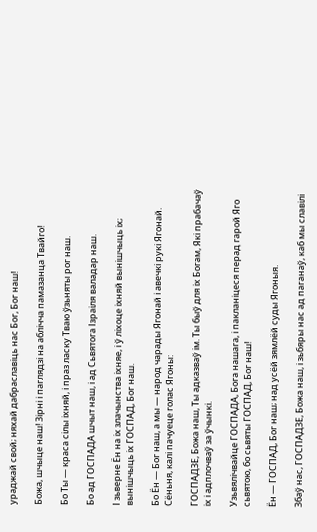ураджай свой; няхай дабраславіць нас Бог, Бог наш!

Божа, шчыце наш! Зірні і паглядзі на аблічча памазанца Твайго!

Бо Ты — краса сілы іхняй, і праз ласку Тваю ўзьняты рог наш.

Бо ад ГОСПАДА шчыт наш, і ад Сьвятога Ізраіля валадар наш.

І зьверне Ён на іх злачынства іхняе, і ў ліхоце іхняй вынішчыць іх; вынішчыць іх ГОСПАД, Бог наш.

Бо Ён — Бог наш, а мы — народ чарады Ягонай і авечкі рукі Ягонай. Сёньня, калі пачуеце голас Ягоны:

ГОСПАДЗЕ, Божа наш, Ты адказваў ім. Ты быў для іх Богам, Які прабачаў іх і адплочваў за ўчынкі.

Узьвялічвайце ГОСПАДА, Бога нашага, і пакланіцеся перад гарой Яго сьвятою, бо сьвяты ГОСПАД, Бог наш!

Ён — ГОСПАД, Бог наш; над усёй зямлёй суды Ягоныя.

Збаў нас, ГОСПАДЗЕ, Божа наш, і зьбяры нас ад паганаў, каб мы славілі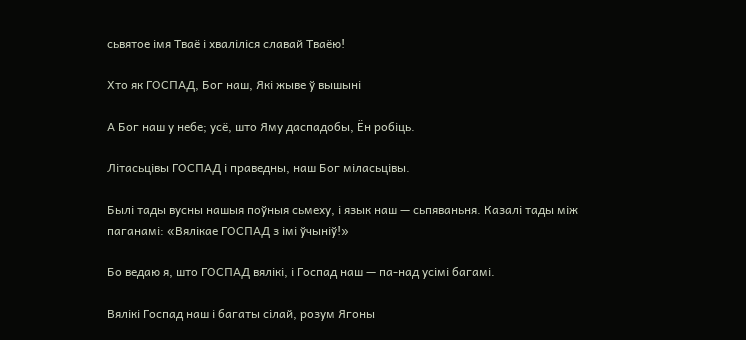сьвятое імя Тваё і хваліліся славай Тваёю!

Хто як ГОСПАД, Бог наш, Які жыве ў вышыні

А Бог наш у небе; усё, што Яму даспадобы, Ён робіць.

Літасьцівы ГОСПАД і праведны, наш Бог міласьцівы.

Былі тады вусны нашыя поўныя сьмеху, і язык наш — сьпяваньня. Казалі тады між паганамі: «Вялікае ГОСПАД з імі ўчыніў!»

Бо ведаю я, што ГОСПАД вялікі, і Госпад наш — па-над усімі багамі.

Вялікі Госпад наш і багаты сілай, розум Ягоны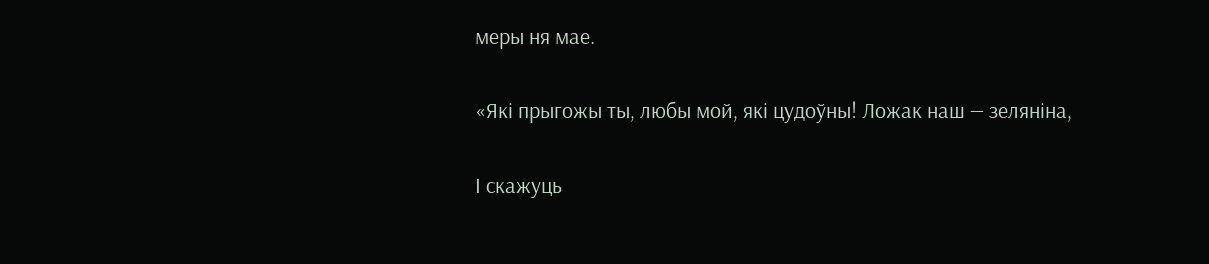меры ня мае.

«Які прыгожы ты, любы мой, які цудоўны! Ложак наш — зеляніна,

І скажуць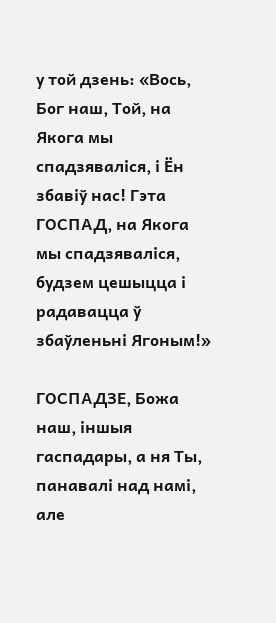у той дзень: «Вось, Бог наш, Той, на Якога мы спадзяваліся, і Ён збавіў нас! Гэта ГОСПАД, на Якога мы спадзяваліся, будзем цешыцца і радавацца ў збаўленьні Ягоным!»

ГОСПАДЗЕ, Божа наш, іншыя гаспадары, а ня Ты, панавалі над намі, але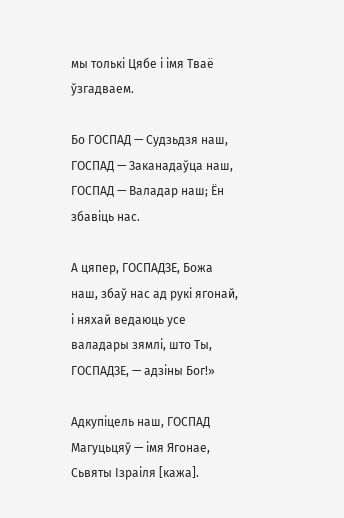мы толькі Цябе і імя Тваё ўзгадваем.

Бо ГОСПАД — Судзьдзя наш, ГОСПАД — Заканадаўца наш, ГОСПАД — Валадар наш; Ён збавіць нас.

А цяпер, ГОСПАДЗЕ, Божа наш, збаў нас ад рукі ягонай, і няхай ведаюць усе валадары зямлі, што Ты, ГОСПАДЗЕ, — адзіны Бог!»

Адкупіцель наш, ГОСПАД Магуцьцяў — імя Ягонае, Сьвяты Ізраіля [кажа].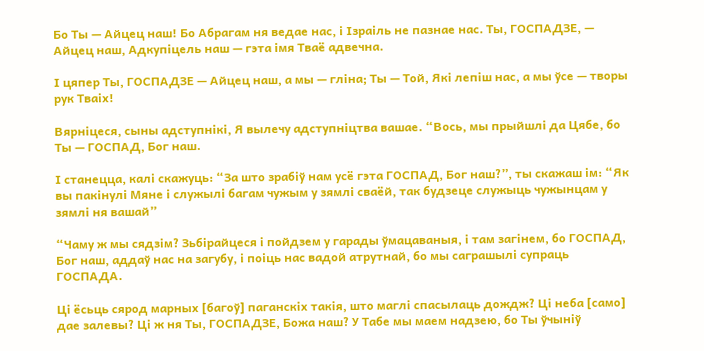Бо Ты — Айцец наш! Бо Абрагам ня ведае нас, і Ізраіль не пазнае нас. Ты, ГОСПАДЗЕ, — Айцец наш, Адкупіцель наш — гэта імя Тваё адвечна.

І цяпер Ты, ГОСПАДЗЕ — Айцец наш, а мы — гліна; Ты — Той, Які лепіш нас, а мы ўсе — творы рук Тваіх!

Вярніцеся, сыны адступнікі, Я вылечу адступніцтва вашае. “Вось, мы прыйшлі да Цябе, бо Ты — ГОСПАД, Бог наш.

І станецца, калі скажуць: “За што зрабіў нам усё гэта ГОСПАД, Бог наш?”, ты скажаш ім: “Як вы пакінулі Мяне і служылі багам чужым у зямлі сваёй, так будзеце служыць чужынцам у зямлі ня вашай”

“Чаму ж мы сядзім? Зьбірайцеся і пойдзем у гарады ўмацаваныя, і там загінем, бо ГОСПАД, Бог наш, аддаў нас на загубу, і поіць нас вадой атрутнай, бо мы саграшылі супраць ГОСПАДА.

Ці ёсьць сярод марных [багоў] паганскіх такія, што маглі спасылаць дождж? Ці неба [само] дае залевы? Ці ж ня Ты, ГОСПАДЗЕ, Божа наш? У Табе мы маем надзею, бо Ты ўчыніў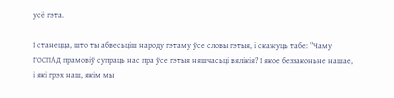усё гэта.

І станецца, што ты абвесьціш народу гэтаму ўсе словы гэтыя, і скажуць табе: “Чаму ГОСПАД прамовіў супраць нас пра ўсе гэтыя няшчасьці вялікія? І якое беззаконьне нашае, і які грэх наш, якім мы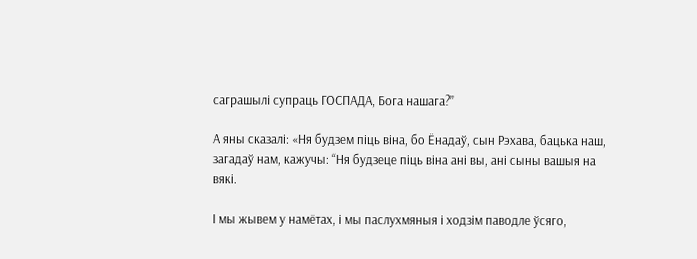саграшылі супраць ГОСПАДА, Бога нашага?”

А яны сказалі: «Ня будзем піць віна, бо Ёнадаў, сын Рэхава, бацька наш, загадаў нам, кажучы: “Ня будзеце піць віна ані вы, ані сыны вашыя на вякі.

І мы жывем у намётах, і мы паслухмяныя і ходзім паводле ўсяго,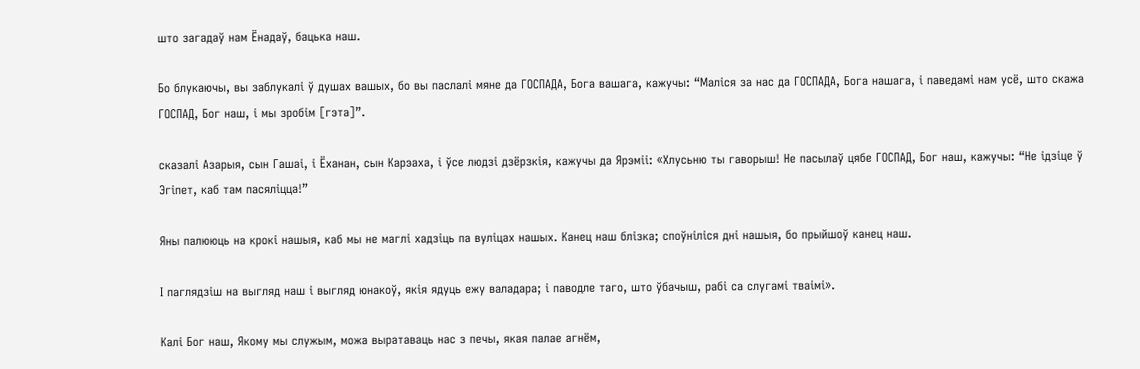што загадаў нам Ёнадаў, бацька наш.

Бо блукаючы, вы заблукалі ў душах вашых, бо вы паслалі мяне да ГОСПАДА, Бога вашага, кажучы: “Маліся за нас да ГОСПАДА, Бога нашага, і паведамі нам усё, што скажа ГОСПАД, Бог наш, і мы зробім [гэта]”.

сказалі Азарыя, сын Гашаі, і Ёханан, сын Карэаха, і ўсе людзі дзёрзкія, кажучы да Ярэміі: «Хлусьню ты гаворыш! Не пасылаў цябе ГОСПАД, Бог наш, кажучы: “Не ідзіце ў Эгіпет, каб там пасяліцца!”

Яны палююць на крокі нашыя, каб мы не маглі хадзіць па вуліцах нашых. Канец наш блізка; споўніліся дні нашыя, бо прыйшоў канец наш.

І паглядзіш на выгляд наш і выгляд юнакоў, якія ядуць ежу валадара; і паводле таго, што ўбачыш, рабі са слугамі тваімі».

Калі Бог наш, Якому мы служым, можа выратаваць нас з печы, якая палае агнём,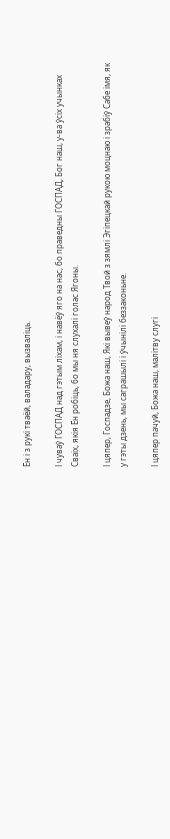Ён і з рукі тваёй, валадару, вызваліць.

І чуваў ГОСПАД над гэтым ліхам, і навёў яго на нас, бо праведны ГОСПАД, Бог наш, у-ва ўсіх учынках Сваіх, якія Ён робіць, бо мы ня слухалі голас Ягоны.

І цяпер, Госпадзе, Божа наш, Які вывеў народ Твой з зямлі Эгіпецкай рукою моцнаю і зрабіў Сабе імя, як у гэты дзень, мы саграшылі і ўчынілі беззаконьне.

І цяпер пачуй, Божа наш, малітву слугі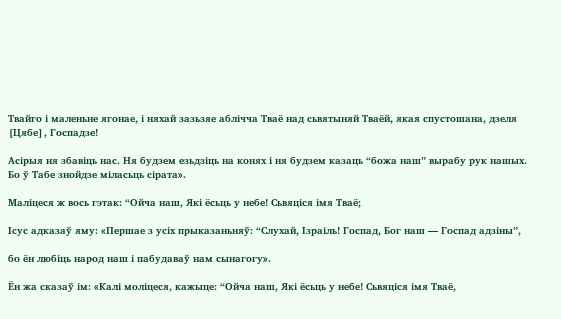Твайго і маленьне ягонае, і няхай зазьзяе аблічча Тваё над сьвятыняй Тваёй, якая спустошана, дзеля [Цябе], Госпадзе!

Асірыя ня збавіць нас. Ня будзем езьдзіць на конях і ня будзем казаць “божа наш” вырабу рук нашых. Бо ў Табе знойдзе міласьць сірата».

Маліцеся ж вось гэтак: “Ойча наш, Які ёсьць у небе! Сьвяціся імя Тваё;

Ісус адказаў яму: «Першае з усіх прыказаньняў: “Слухай, Ізраіль! Госпад, Бог наш — Госпад адзіны”,

бо ён любіць народ наш і пабудаваў нам сынагогу».

Ён жа сказаў ім: «Калі моліцеся, кажыце: “Ойча наш, Які ёсьць у небе! Сьвяціся імя Тваё,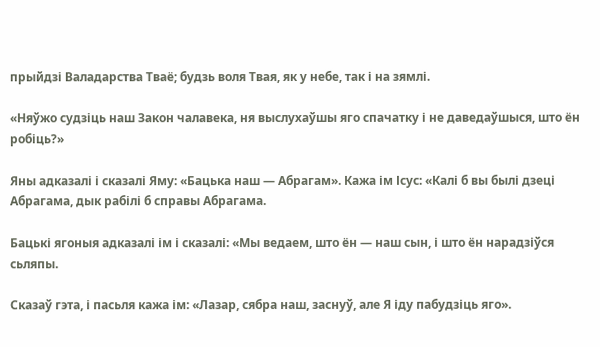прыйдзі Валадарства Тваё; будзь воля Твая, як у небе, так і на зямлі.

«Няўжо судзіць наш Закон чалавека, ня выслухаўшы яго спачатку і не даведаўшыся, што ён робіць?»

Яны адказалі і сказалі Яму: «Бацька наш — Абрагам». Кажа ім Ісус: «Калі б вы былі дзеці Абрагама, дык рабілі б справы Абрагама.

Бацькі ягоныя адказалі ім і сказалі: «Мы ведаем, што ён — наш сын, і што ён нарадзіўся сьляпы.

Сказаў гэта, і пасьля кажа ім: «Лазар, сябра наш, заснуў, але Я іду пабудзіць яго».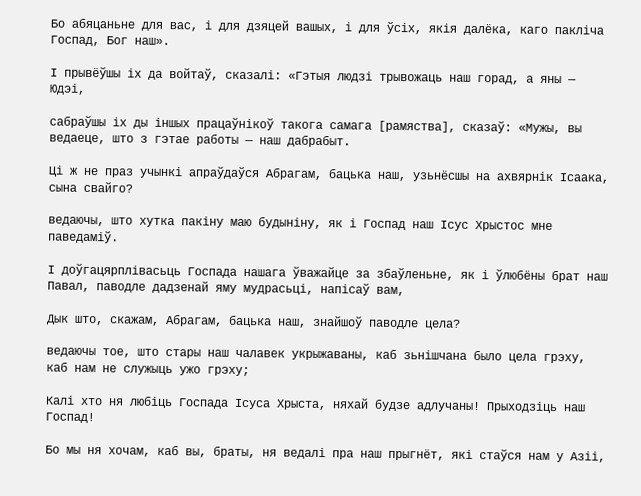Бо абяцаньне для вас, і для дзяцей вашых, і для ўсіх, якія далёка, каго пакліча Госпад, Бог наш».

І прывёўшы іх да войтаў, сказалі: «Гэтыя людзі трывожаць наш горад, а яны — Юдэі,

сабраўшы іх ды іншых працаўнікоў такога самага [рамяства], сказаў: «Мужы, вы ведаеце, што з гэтае работы — наш дабрабыт.

Ці ж не праз учынкі апраўдаўся Абрагам, бацька наш, узьнёсшы на ахвярнік Ісаака, сына свайго?

ведаючы, што хутка пакіну маю будыніну, як і Госпад наш Ісус Хрыстос мне паведаміў.

І доўгацярплівасьць Госпада нашага ўважайце за збаўленьне, як і ўлюбёны брат наш Павал, паводле дадзенай яму мудрасьці, напісаў вам,

Дык што, скажам, Абрагам, бацька наш, знайшоў паводле цела?

ведаючы тое, што стары наш чалавек укрыжаваны, каб зьнішчана было цела грэху, каб нам не служыць ужо грэху;

Калі хто ня любіць Госпада Ісуса Хрыста, няхай будзе адлучаны! Прыходзіць наш Госпад!

Бо мы ня хочам, каб вы, браты, ня ведалі пра наш прыгнёт, які стаўся нам у Азіі,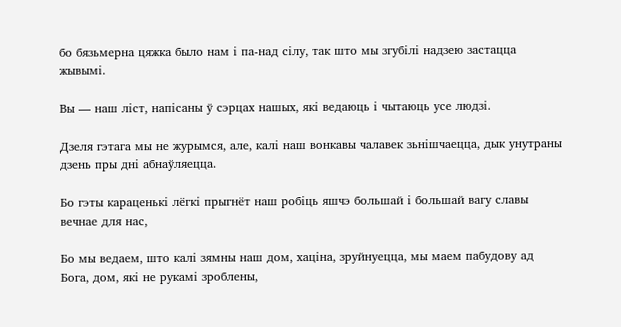бо бязьмерна цяжка было нам і па-над сілу, так што мы згубілі надзею застацца жывымі.

Вы — наш ліст, напісаны ў сэрцах нашых, які ведаюць і чытаюць усе людзі.

Дзеля гэтага мы не журымся, але, калі наш вонкавы чалавек зьнішчаецца, дык унутраны дзень пры дні абнаўляецца.

Бо гэты караценькі лёгкі прыгнёт наш робіць яшчэ большай і большай вагу славы вечнае для нас,

Бо мы ведаем, што калі зямны наш дом, хаціна, зруйнуецца, мы маем пабудову ад Бога, дом, які не рукамі зроблены,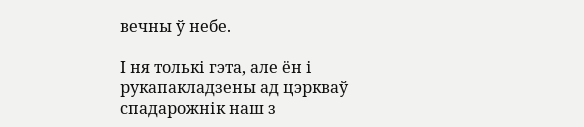вечны ў небе.

І ня толькі гэта, але ён і рукапакладзены ад цэркваў спадарожнік наш з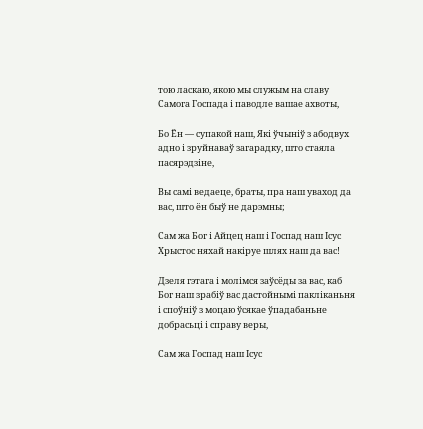тою ласкаю, якою мы служым на славу Самога Госпада і паводле вашае ахвоты,

Бо Ён — супакой наш, Які ўчыніў з абодвух адно і зруйнаваў загарадку, што стаяла пасярэдзіне,

Вы самі ведаеце, браты, пра наш уваход да вас, што ён быў не дарэмны;

Сам жа Бог і Айцец наш і Госпад наш Ісус Хрыстос няхай накіруе шлях наш да вас!

Дзеля гэтага і молімся заўсёды за вас, каб Бог наш зрабіў вас дастойнымі пакліканьня і споўніў з моцаю ўсякае ўпадабаньне добрасьці і справу веры,

Сам жа Госпад наш Ісус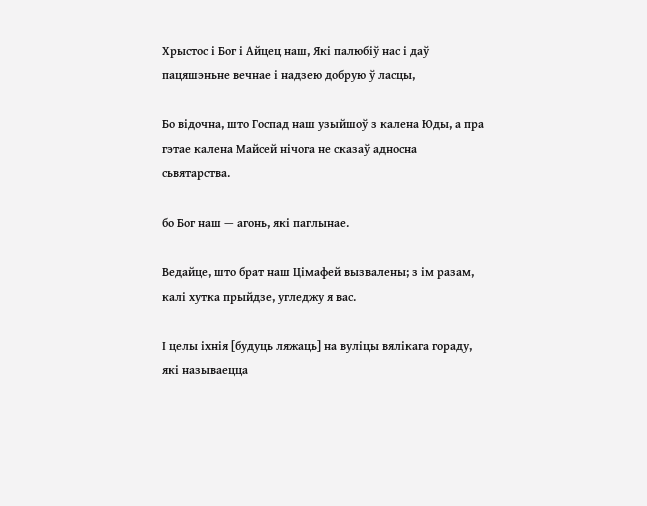Хрыстос і Бог і Айцец наш, Які палюбіў нас і даў пацяшэньне вечнае і надзею добрую ў ласцы,

Бо відочна, што Госпад наш узыйшоў з калена Юды, а пра гэтае калена Майсей нічога не сказаў адносна сьвятарства.

бо Бог наш — агонь, які паглынае.

Ведайце, што брат наш Цімафей вызвалены; з ім разам, калі хутка прыйдзе, угледжу я вас.

І целы іхнія [будуць ляжаць] на вуліцы вялікага гораду, які называецца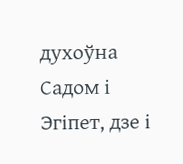духоўна Садом і Эгіпет, дзе і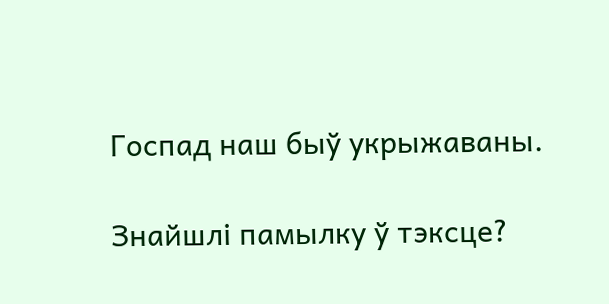Госпад наш быў укрыжаваны.

Знайшлі памылку ў тэксце?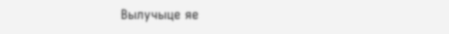Вылучыце яе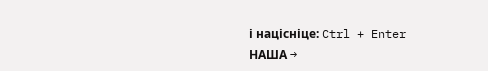і націсніце: Ctrl + Enter
НАША →